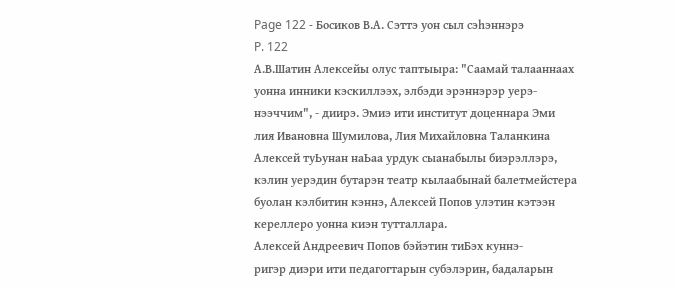Page 122 - Босиков В.А. Сэттэ уон сыл сэһэннэрэ
P. 122
А.В.Шатин Алексейы олус таптыыра: "Саамай талааннаах
уонна инники кэскиллээх, элбэди эрэннэрэр уерэ-
нээччим", - диирэ. Эмиэ ити институт доценнара Эми
лия Ивановна Шумилова, Лия Михайловна Таланкина
Алексей туЬунан наЬаа урдук сыанабылы биэрэллэрэ,
кэлин уерэдин бутарэн театр кылаабынай балетмейстера
буолан кэлбитин кэннэ, Алексей Попов улэтин кэтээн
кереллеро уонна киэн тутталлара.
Алексей Андреевич Попов бэйэтин тиБэх куннэ-
ригэр диэри ити педагогтарын субэлэрин, бадаларын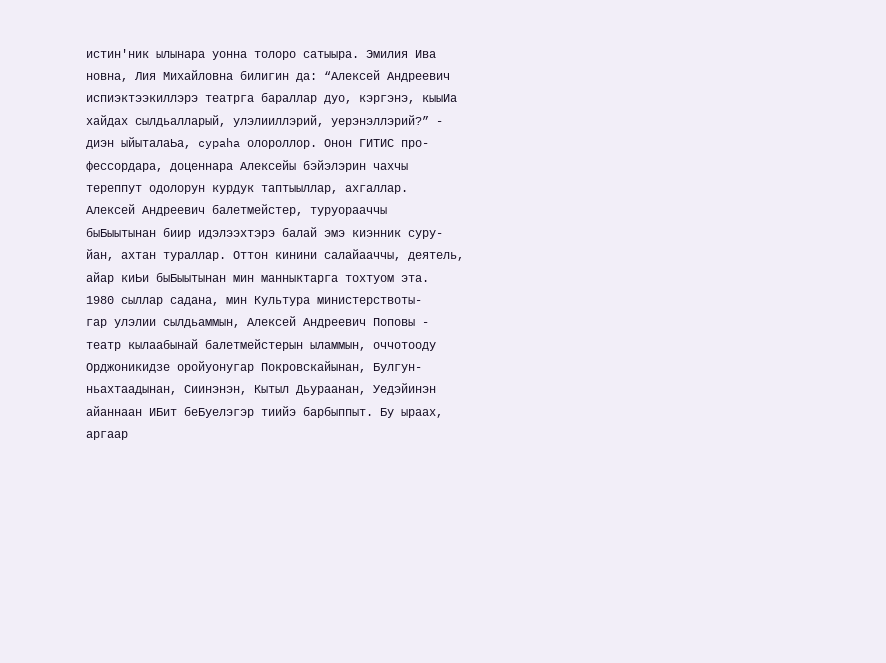истин'ник ылынара уонна толоро сатыыра. Эмилия Ива
новна, Лия Михайловна билигин да: “Алексей Андреевич
испиэктээкиллэрэ театрга бараллар дуо, кэргэнэ, кыыИа
хайдах сылдьалларый, улэлииллэрий, уерэнэллэрий?” -
диэн ыйыталаЬа, cypaha олороллор. Онон ГИТИС про-
фессордара, доценнара Алексейы бэйэлэрин чахчы
тереппут одолорун курдук таптыыллар, ахгаллар.
Алексей Андреевич балетмейстер, туруорааччы
быБыытынан биир идэлээхтэрэ балай эмэ киэнник суру-
йан, ахтан тураллар. Оттон кинини салайааччы, деятель,
айар киЬи быБыытынан мин манныктарга тохтуом эта.
1980 сыллар садана, мин Культура министерствоты-
гар улэлии сылдьаммын, Алексей Андреевич Поповы -
театр кылаабынай балетмейстерын ыламмын, оччотооду
Орджоникидзе оройуонугар Покровскайынан, Булгун-
ньахтаадынан, Сиинэнэн, Кытыл Дьураанан, Уедэйинэн
айаннаан ИБит беБуелэгэр тиийэ барбыппыт. Бу ыраах,
аргаар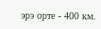эрэ орте - 400 км.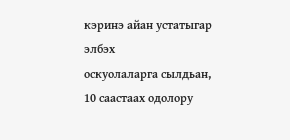кэринэ айан устатыгар элбэх
оскуолаларга сылдьан, 10 саастаах одолору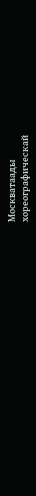Москватаады
хореографическай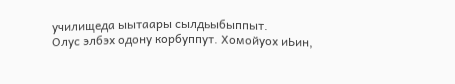училищеда ыытаары сылдьыбыппыт.
Олус элбэх одону корбуппут. Хомойуох иЬин,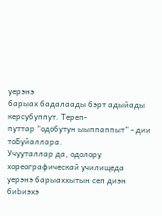уерэнэ
барыах бадалаады бэрт адыйады керсубуппут. Тереп-
путтар “одобутун ыыппаппыт” - дии тоБуйаллара.
Учууталлар да, одолору хореографическай училищеда
уерэнэ барыаххытын сеп диэн биЬиэхэ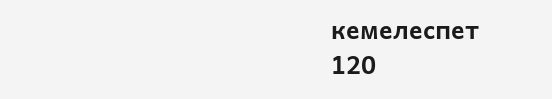кемелеспет
120